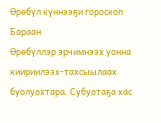Өрөбүл күннээҕи гороскоп
Бараан
Өрөбүллэр эрчимнээх уонна киириилээх-тахсыылаах буолуохтара. Субуотаҕа хас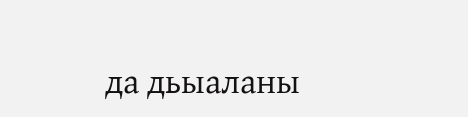да дьыаланы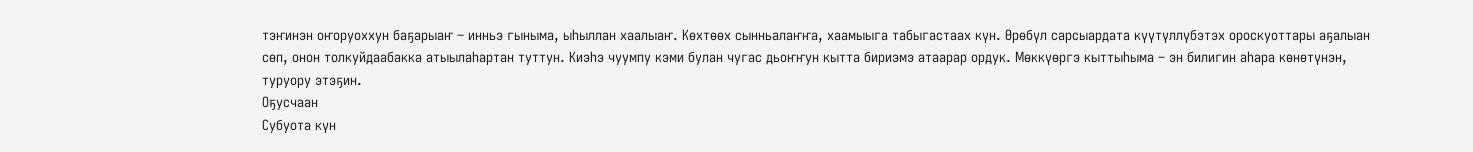тэҥинэн оҥоруоххун баҕарыаҥ – инньэ гыныма, ыһыллан хаалыаҥ. Көхтөөх сынньалаҥҥа, хаамыыга табыгастаах күн. Өрөбүл сарсыардата күүтүллүбэтэх ороскуоттары аҕалыан сөп, онон толкуйдаабакка атыылаһартан туттун. Киэһэ чуумпу кэми булан чугас дьоҥҥун кытта бириэмэ атаарар ордук. Мөккүөргэ кыттыһыма – эн билигин аһара көнөтүнэн, туруору этэҕин.
Оҕусчаан
Субуота күн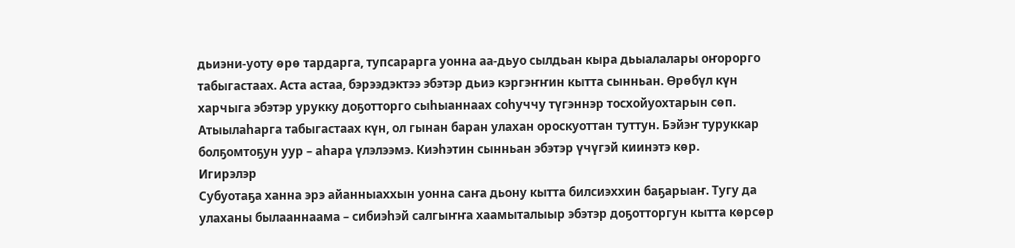дьиэни-уоту өрө тардарга, тупсарарга уонна аа-дьуо сылдьан кыра дьыалалары оҥорорго табыгастаах. Аста астаа, бэрээдэктээ эбэтэр дьиэ кэргэҥҥин кытта сынньан. Өрөбүл күн харчыга эбэтэр урукку доҕотторго сыһыаннаах соһуччу түгэннэр тосхойуохтарын сөп. Атыылаһарга табыгастаах күн, ол гынан баран улахан ороскуоттан туттун. Бэйэҥ туруккар болҕомтоҕун уур – аһара үлэлээмэ. Киэһэтин сынньан эбэтэр үчүгэй киинэтэ көр.
Игирэлэр
Субуотаҕа ханна эрэ айанныаххын уонна саҥа дьону кытта билсиэххин баҕарыаҥ. Тугу да улаханы былааннаама – сибиэһэй салгыҥҥа хаамыталыыр эбэтэр доҕотторгун кытта көрсөр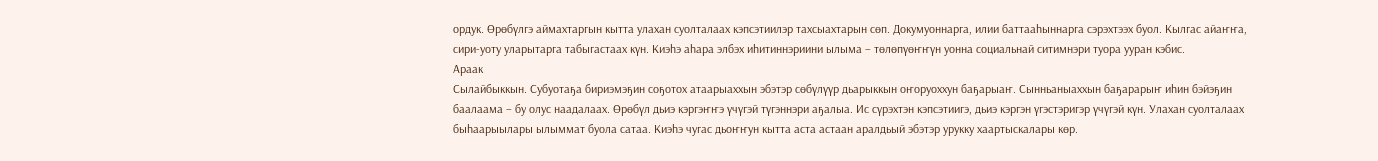ордук. Өрөбүлгэ аймахтаргын кытта улахан суолталаах кэпсэтиилэр тахсыахтарын сөп. Докумуоннарга, илии баттааһыннарга сэрэхтээх буол. Кылгас айаҥҥа, сири-уоту уларытарга табыгастаах күн. Киэһэ аһара элбэх иһитиннэриини ылыма – төлөпүөҥҥүн уонна социальнай ситимнэри туора ууран кэбис.
Араак
Сылайбыккын. Субуотаҕа бириэмэҕин соҕотох атаарыаххын эбэтэр сөбүлүүр дьарыккын оҥоруоххун баҕарыаҥ. Сынньаныаххын баҕарарыҥ иһин бэйэҕин баалаама – бу олус наадалаах. Өрөбүл дьиэ кэргэҥҥэ үчүгэй түгэннэри аҕалыа. Ис сүрэхтэн кэпсэтиигэ, дьиэ кэргэн үгэстэригэр үчүгэй күн. Улахан суолталаах быһаарыылары ылыммат буола сатаа. Киэһэ чугас дьоҥҥун кытта аста астаан аралдьый эбэтэр урукку хаартыскалары көр.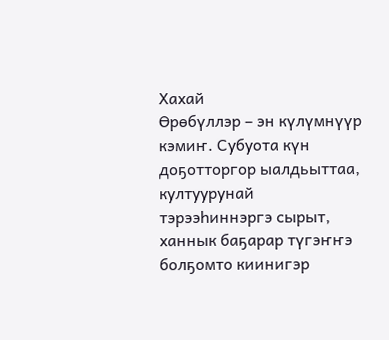Хахай
Өрөбүллэр – эн күлүмнүүр кэмиҥ. Субуота күн доҕотторгор ыалдьыттаа, култуурунай тэрээһиннэргэ сырыт, ханнык баҕарар түгэҥҥэ болҕомто киинигэр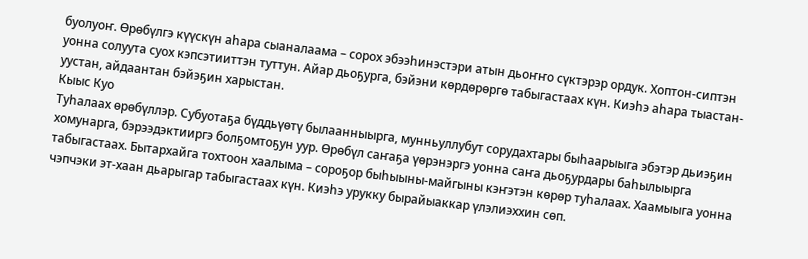буолуоҥ. Өрөбүлгэ күүскүн аһара сыаналаама – сорох эбээһинэстэри атын дьоҥҥо сүктэрэр ордук. Хоптон-сиптэн уонна солуута суох кэпсэтииттэн туттун. Айар дьоҕурга, бэйэни көрдөрөргө табыгастаах күн. Киэһэ аһара тыастан-уустан, айдаантан бэйэҕин харыстан.
Кыыс Куо
Туһалаах өрөбүллэр. Субуотаҕа бүддьүөтү былаанныырга, мунньуллубут сорудахтары быһаарыыга эбэтэр дьиэҕин хомунарга, бэрээдэктииргэ болҕомтоҕун уур. Өрөбүл саҥаҕа үөрэнэргэ уонна саҥа дьоҕурдары баһылыырга табыгастаах. Бытархайга тохтоон хаалыма – сороҕор быһыыны-майгыны кэҥэтэн көрөр туһалаах. Хаамыыга уонна чэпчэки эт-хаан дьарыгар табыгастаах күн. Киэһэ урукку бырайыаккар үлэлиэххин сөп.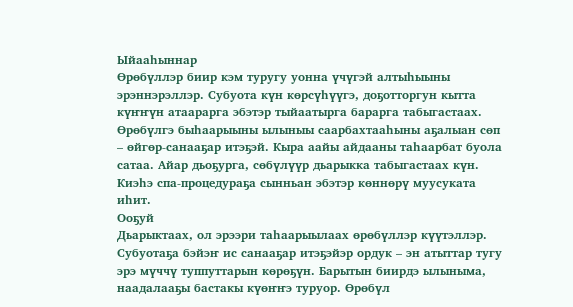Ыйааһыннар
Өрөбүллэр биир кэм туругу уонна үчүгэй алтыһыыны эрэннэрэллэр. Субуота күн көрсүһүүгэ, доҕотторгун кытта күҥҥүн атаарарга эбэтэр тыйаатырга барарга табыгастаах. Өрөбүлгэ быһаарыыны ылыныы саарбахтааһыны аҕалыан сөп – өйгөр-санааҕар итэҕэй. Кыра аайы айдааны таһаарбат буола сатаа. Айар дьоҕурга, сөбүлүүр дьарыкка табыгастаах күн. Киэһэ спа-процедураҕа сынньан эбэтэр көннөрү муусуката иһит.
Ооҕуй
Дьарыктаах, ол эрээри таһаарыылаах өрөбүллэр күүтэллэр. Субуотаҕа бэйэҥ ис санааҕар итэҕэйэр ордук – эн атыттар тугу эрэ мүччү туппуттарын көрөҕүн. Барытын биирдэ ылыныма, наадалааҕы бастакы күөҥҥэ туруор. Өрөбүл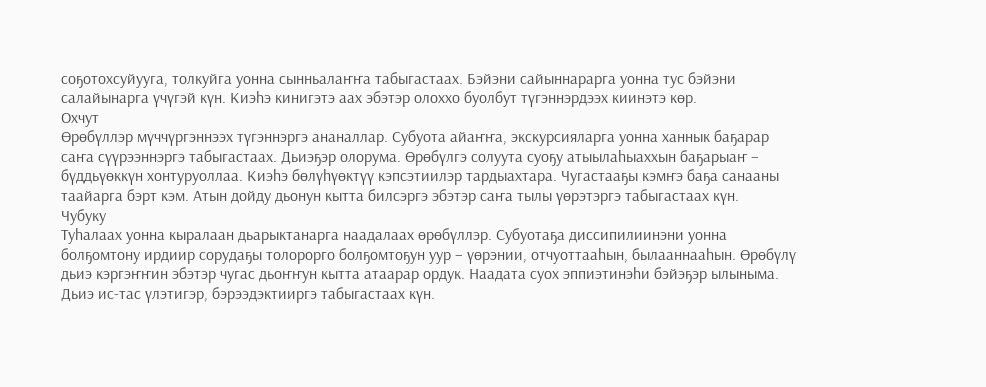соҕотохсуйууга, толкуйга уонна сынньалаҥҥа табыгастаах. Бэйэни сайыннарарга уонна тус бэйэни салайынарга үчүгэй күн. Киэһэ кинигэтэ аах эбэтэр олоххо буолбут түгэннэрдээх киинэтэ көр.
Охчут
Өрөбүллэр мүччүргэннээх түгэннэргэ ананаллар. Субуота айаҥҥа, экскурсияларга уонна ханнык баҕарар саҥа сүүрээннэргэ табыгастаах. Дьиэҕэр олорума. Өрөбүлгэ солуута суоҕу атыылаһыаххын баҕарыаҥ – бүддьүөккүн хонтуруоллаа. Киэһэ бөлүһүөктүү кэпсэтиилэр тардыахтара. Чугастааҕы кэмҥэ баҕа санааны таайарга бэрт кэм. Атын дойду дьонун кытта билсэргэ эбэтэр саҥа тылы үөрэтэргэ табыгастаах күн.
Чубуку
Туһалаах уонна кыралаан дьарыктанарга наадалаах өрөбүллэр. Субуотаҕа диссипилиинэни уонна болҕомтону ирдиир сорудаҕы толорорго болҕомтоҕун уур – үөрэнии, отчуоттааһын, былааннааһын. Өрөбүлү дьиэ кэргэҥҥин эбэтэр чугас дьоҥҥун кытта атаарар ордук. Наадата суох эппиэтинэһи бэйэҕэр ылыныма. Дьиэ ис-тас үлэтигэр, бэрээдэктииргэ табыгастаах күн.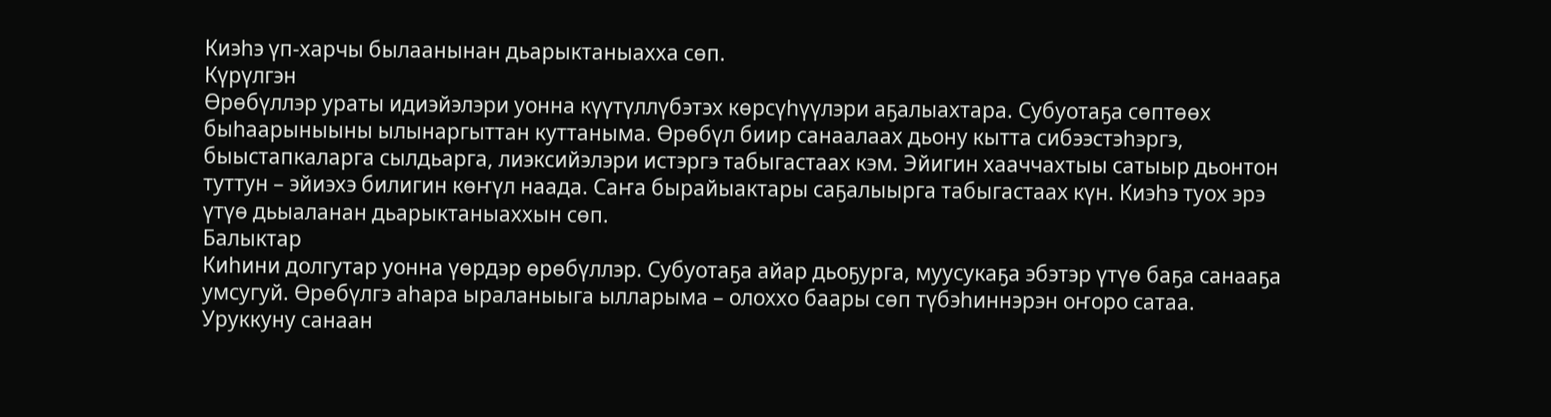Киэһэ үп-харчы былаанынан дьарыктаныахха сөп.
Күрүлгэн
Өрөбүллэр ураты идиэйэлэри уонна күүтүллүбэтэх көрсүһүүлэри аҕалыахтара. Субуотаҕа сөптөөх быһаарыныыны ылынаргыттан куттаныма. Өрөбүл биир санаалаах дьону кытта сибээстэһэргэ, быыстапкаларга сылдьарга, лиэксийэлэри истэргэ табыгастаах кэм. Эйигин хааччахтыы сатыыр дьонтон туттун – эйиэхэ билигин көҥүл наада. Саҥа бырайыактары саҕалыырга табыгастаах күн. Киэһэ туох эрэ үтүө дьыаланан дьарыктаныаххын сөп.
Балыктар
Киһини долгутар уонна үөрдэр өрөбүллэр. Субуотаҕа айар дьоҕурга, муусукаҕа эбэтэр үтүө баҕа санааҕа умсугуй. Өрөбүлгэ аһара ыраланыыга ылларыма – олоххо баары сөп түбэһиннэрэн оҥоро сатаа. Уруккуну санаан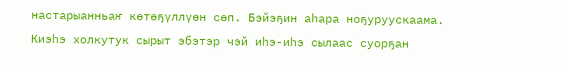настарыанньаҥ көтөҕүллүөн сөп. Бэйэҕин аһара ноҕуруускаама. Киэһэ холкутук сырыт эбэтэр чэй иһэ-иһэ сылаас суорҕан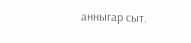анныгар сыт.